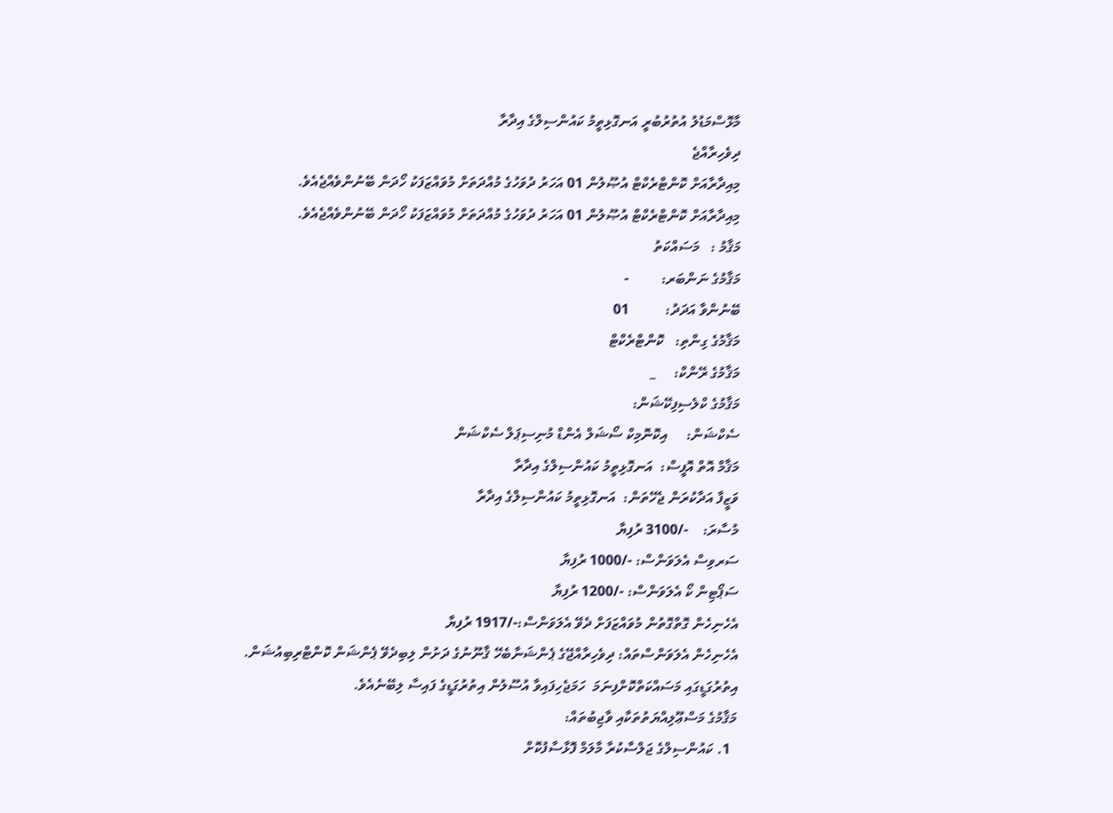މާޅޮސްމަޑުލު އުތުރުބުރީ އަނގޮޅިތީމު ކައުންސިލްގެ އިދާރާ
ދިވެހިރާއްޖެ
މިއިދާރާއަށް ކޮންޓްރެކްޓް އުޞޫލުން 01 އަހަރު ދުވަހުގެ މުއްދަތަށް މުވައްޒަފަކު ހޯދަން ބޭނުންވެއްޖެއެވެ.
މިއިދާރާއަށް ކޮންޓްރެކްޓް އުޞޫލުން 01 އަހަރު ދުވަހުގެ މުއްދަތަށް މުވައްޒަފަކު ހޯދަން ބޭނުންވެއްޖެއެވެ.
މަޤާމު :   މަސައްކަތު
މަޤާމުގެ ނަންބަރ:         -
ބޭނުންވާ އަދަދު:          01
މަޤާމުގެ ގިންތި:   ކޮންޓްރެކްޓް
މަޤާމުގެ ރޭންކް:     _
މަޤާމުގެ ކްލެސިފިކޭޝަން:
ސެކްޝަން:     އިކޮނޮމިކް ސޯޝަލް އެންޑް މުނިސިޕަލް ސެކްޝަން
މަޤާމް އޮތް އޮފީސް:  އަނގޮޅިތީމު ކައުންސިލްގެ އިދާރާ
ވަޒީފާ އަދާކުރަން ޖެހޭތަން:  އަނގޮޅިތީމު ކައުންސިލްގެ އިދާރާ
މުސާރަ:    -/3100 ރުފިޔާ
ސަރވިސް އެލަވަންސް: -/1000 ރުފިޔާ
ސަޕޯޓިން ކޯ އެލަވަންސް: -/1200 ރުފިޔާ
އެހެނިހެން ގޮތްގޮތުން މުވައްޒަފަށް ދެވޭ އެލަވަންސް:-/1917 ރުފިޔާ
އެހެނިހެން އެލަވަންސްތައް: ދިވެހިރާއްޖޭގެ ޕެންޝަނާބެހޭ ޤާނޫނުގެ ދަށުން ލިބިދެވޭ ޕެންޝަން ކޮންޓްރިބިއުޝަން.
އިތުރުގަޑީގައި މަސައްކަތްކޮށްފިނަމަ  ހަމަޖެހިފައިވާ އުސޫލުން އިތުރުގަޑީގެ ފައިސާ ލިބޭނެއެވެ.
މަޤާމުގެ މަސްޢޫލިއްޔަތުތަކާއި ވާޖިބުތައް:
  1. ކައުންސިލްގެ ޖަލްސާކުރާ މާލަމް ފޮޅާސާފުކޮށް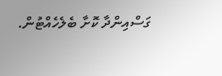ގަސްއިންދާ ކޮށާ ބެލެހެއްޓުން.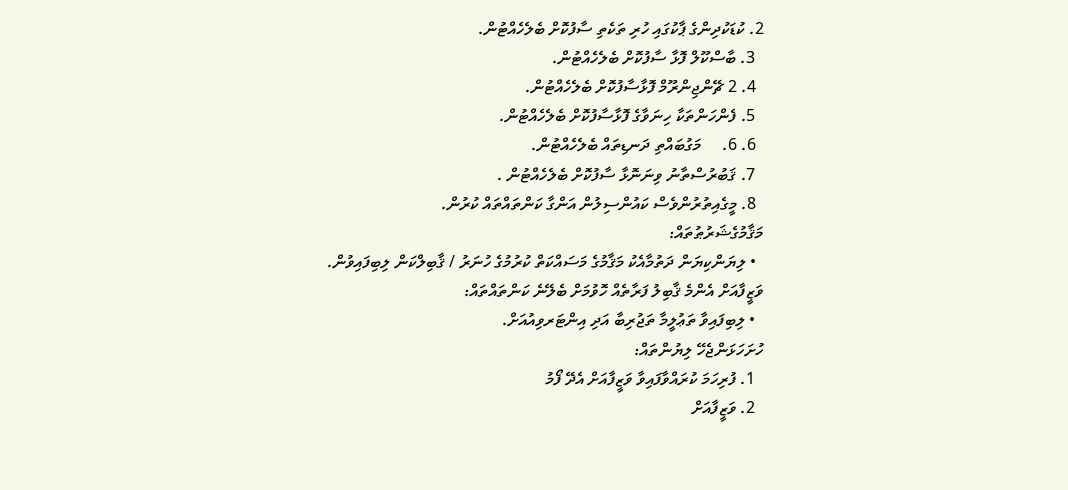2. ކުޑަކުދިންގެ ޕާކުގައި ހުރި ތަކެތި ސާފުކޮށް ބެލެހެއްޓުން.
  3. ބާސްކޫލް ފޮޅާ ސާފުކޮށް ބެލެހެއްޓުން.
  4. 2 ޗޭންޖިންރޫމް ފޮޅާސާފުކޮށް ބެލެހެއްޓުން.
  5. ފެންހަންތަކާ ހިނަވާގެ ފޮޅާސާފުކޮށް ބެލެހެއްޓުން.
  6. 6.     މަގުބައްތި ދަނޑިތައް ބެލެހެއްޓުން.
  7. ޤަބުރުސްތާނު ވިނަނޮޅާ ސާފުކޮށް ބެލެހެއްޓުން .
  8. މީގެއިތުރުންވެސް ކައުންސިލުން އަންގާ ކަންތައްތައް ކުރުން.
މަޤާމުގެޝަރުޠުތައް:
  • ލިޔަންކިޔަން ދަތުމާއެކު މަޤާމުގެ މަސައްކަތް ކުރުމުގެ ހުނަރު / ޤާބިލްކަން ލިބިފައިވުން.
ވަޒީފާއަށް އެންމެ ޤާބިލު ފަރާތެއް ހޮވުމަށް ބެލޭނެ ކަންތައްތައް:
  • ލިބިފައިވާ ތަޢުލީމާ ތަޖުރިބާ އަދި އިންޓަރވިއުއަށް.
ހުށަހަޅަންޖެހޭ ލިޔުންތައް:
  1. ފުރިހަމަ ކުރައްވާފައިވާ ވަޒީފާއަށް އެދޭ ފޯމު
  2. ވަޒީފާއަށް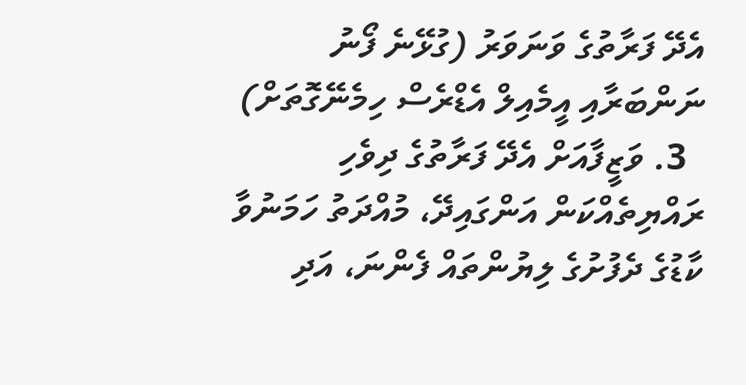އެދޭ ފަރާތުގެ ވަނަވަރު (ގުޅޭނެ ފޯނު ނަންބަރާއި އީމެއިލް އެޑްރެސް ހިމެނޭގޮތަށް)
  3. ވަޒީފާއަށް އެދޭ ފަރާތުގެ ދިވެހި ރައްޔިތެއްކަން އަންގައިދޭ، މުއްދަތު ހަމަނުވާ ކާޑުގެ ދެފުށުގެ ލިޔުންތައް ފެންނަ، އަދި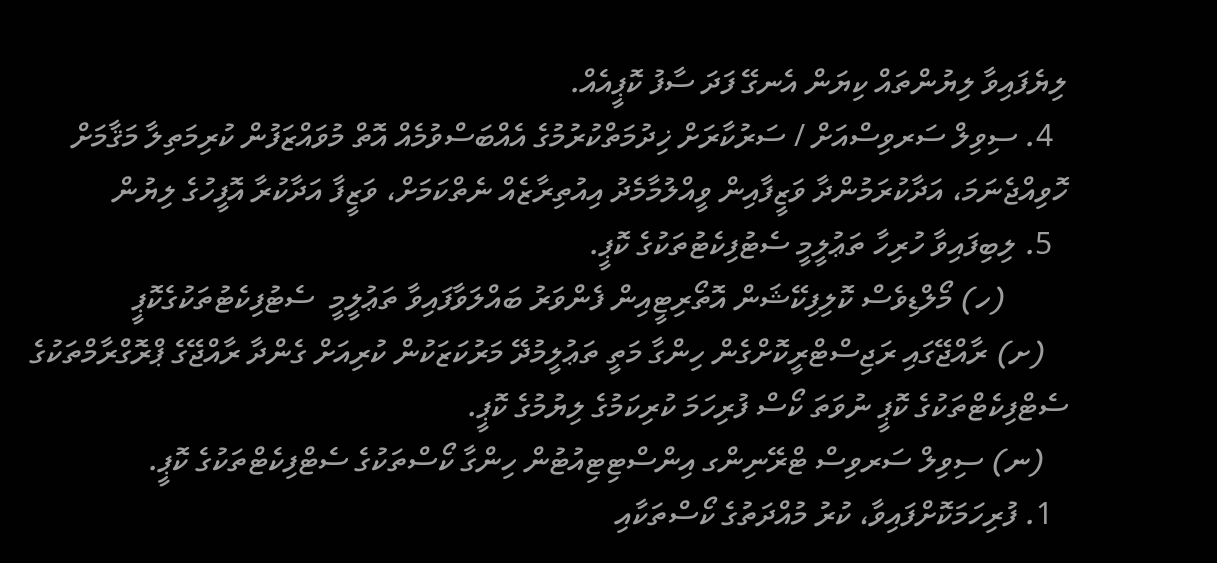ލިޔެފައިވާ ލިޔުންތައް ކިޔަން އެނގޭ ފަދަ ސާފު ކޮޕީއެއް.
  4. ސިވިލް ސަރވިސްއަށް / ސަރުކާރަށް ޚިދުމަތްކުރުމުގެ އެއްބަސްވުމެއް އޮތް މުވައްޒަފުން ކުރިމަތިލާ މަޤާމަށް ހޮވިއްޖެނަމަ، އަދާކުރަމުންދާ ވަޒީފާއިން ވީއްލުމާމެދު އިއުތިރާޒެއް ނެތްކަމަށް، ވަޒީފާ އަދާކުރާ އޮފީހުގެ ލިޔުން
  5. ލިބިފައިވާ ހުރިހާ ތަޢުލީމީ ސެޓުފިކެޓުތަކުގެ ކޮޕީ.
        (ހ) މޯލްޑިވެސް ކޮލިފިކޭޝަން އޮތޯރިޓީއިން ފެންވަރު ބައްލަވާފައިވާ ތަޢުލީމީ  ސެޓުފިކެޓުތަކުގެކޮޕީ
   (ށ) ރާއްޖޭގައި ރަޖިސްޓްރީކޮށްގެން ހިންގާ މަތީ ތަޢުލީމުދޭ މަރުކަޒަކުން ކުރިއަށް ގެންދާ ރާއްޖޭގެ ޕްރޮގްރާމްތަކުގެ ސެޓްފިކެޓްތަކުގެ ކޮޕީ ނުވަތަ ކޯސް ފުރިހަމަ ކުރިކަމުގެ ލިޔުމުގެ ކޮޕީ.
   (ނ) ސިވިލް ސަރވިސް ޓްރޭނިންގ އިންސްޓިޓިއުޓުން ހިންގާ ކޯސްތަކުގެ ސެޓްފިކެޓްތަކުގެ ކޮޕީ.
  1. ފުރިހަމަކޮށްފައިވާ، ކުރު މުއްދަތުގެ ކޯސްތަކާއި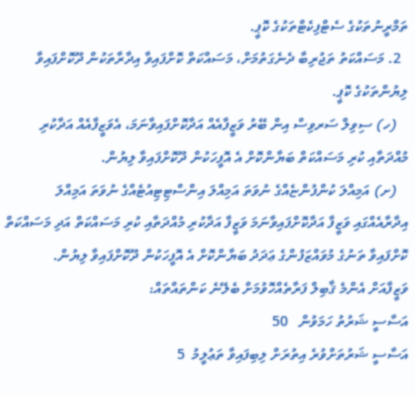ތަމްރީނުތަކުގެ ސެޓްފިކެޓްތަކުގެ ކޮޕީ.
  2. މަސައްކަތު ތަޖުރިބާ ދެނެގަތުމަށް، މަސައްކަތް ކޮށްފައިވާ އިދާރާތަކުން ދޫކޮށްފައިވާ ލިޔުންތަކުގެ ކޮޕީ.
   (ހ) ސިވިލް ސަރވިސް އިން ބޭރު ވަޒީފާއެއް އަދާކޮށްފައިވާނަމަ، އެވަޒީފާއެއް އަދާކުރި މުއްދަތާއި ކުރި މަސައްކަތް ބަޔާންކޮށް އެ އޮފީހަކުން ދޫކޮށްފައިވާ ލިޔުން.
   (ށ) އަމިއްލަ ކުންފުންޏެއްގެ ނުވަތަ އަމިއްލަ އިންސްޓިޓިއުޓެއްގެ ނުވަތަ އަމިއްލަ އިދާރާއެއްގައި ވަޒީފާ އަދާކޮށްފައިވާނަމަ ވަޒީފާ އަދާކުރި މުއްދަތާއި ކުރި މަސައްކަތް އަދި މަސައްކަތް ކޮށްފައިވާ ތަނުގެ މުވައްޒަފުންގެ ޢަދަދު ބަޔާންކޮށް އެ އޮފީހަކުން ދޫކޮށްފައިވާ ލިޔުން.
ވަޒީފާއަށް އެންމެ ޤާބިލް ފަރާތެއްހޮވުމަށް ބެލޭނެ ކަންތައްތައް:
އަސާސީ ޝަރުތު ހަމަވުން   50
އަސާސީ ޝަރުތަށްވުރެ އިތުރަށް ލިބިފައިވާ ތަޢުލީމު  5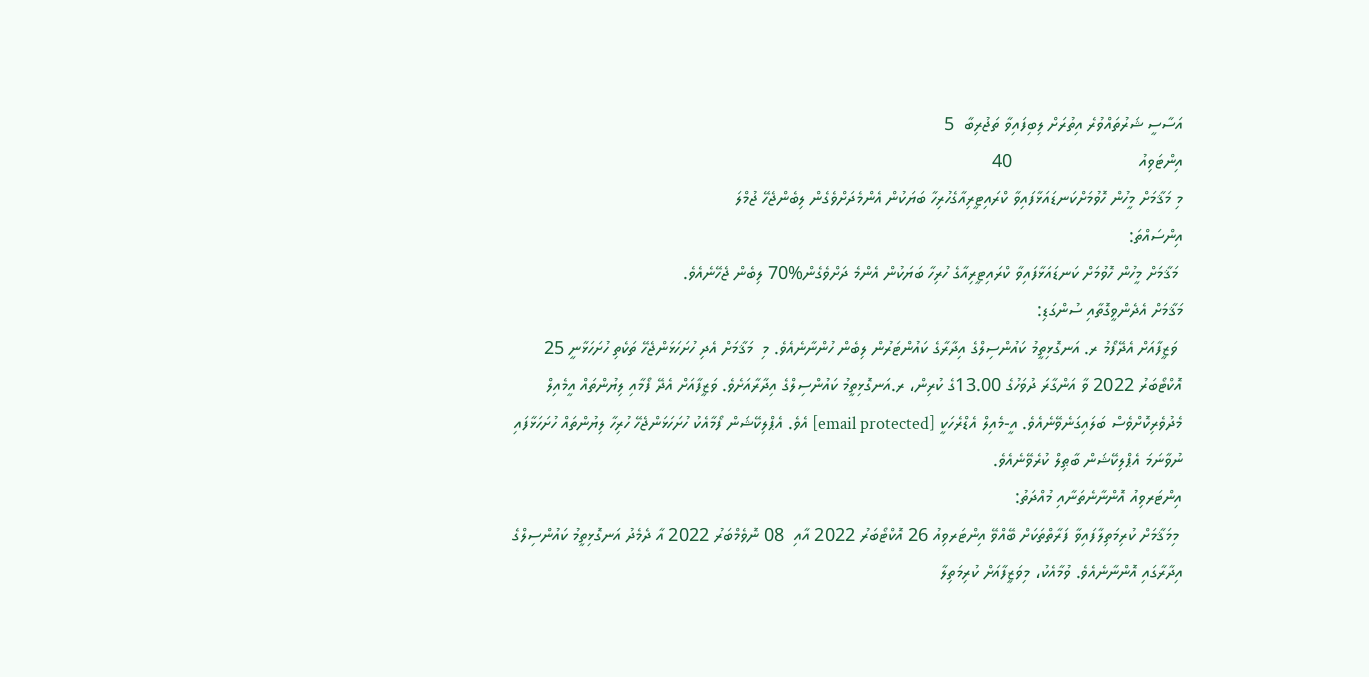އަސާސީ ޝަރުތައްވުރެ އިތުރަށް ލިބިފައިވާ ތަޖުރިބާ  5
އިންޓަވިއު                           40
މި މަޤާމަށް މީހުން ހޮވުމަށްކަނޑައަޅާފައިވާ ކްރައިޓީރިއާގެހުރިހާ ބަޔަކުން އެންމެދަށްވެގެން ލިބެންޖެހޭ ޖުމްލަ
އިންސައްތަ:
 މަޤާމަށް މީހުން ހޮވުމަށް ކަނޑައަޅާފައިވާ ކްރައިޓީރިއާގެ ހުރިހާ ބަޔަކުން އެންމެ ދަށްވެގެން%70 ލިބެން ޖެހޭނެއެވެ.
މަޤާމަށް އެދެންވީގޮތާއި ސުންގަޑި:
 ވަޒީފާއަށް އެދޭފޯމު ރ. އަނގޮޅިތީމު ކައުންސިލްގެ އިދާރާގެ ކައުންޓަރުން ލިބެން ހުންނާނެއެވެ. މި  މަޤާމަށް އެދި ހުށަހަޅަންޖެހޭ ތަކެތި ހުށަހަޅާނީ 25 އޮކްޓޯބަރު 2022 ވާ އަންގާރަ ދުވަހުގެ 13.00ގެ ކުރިން، ރ.އަނގޮޅިތީމު ކައުންސިލްގެ އިދާރާއަށެވެ. ވަޒީފާއަށް އެދޭ ފޯމާއި ލިޔުންތައް އީމެއިލް މެދުވެރިކޮށްވެސް ބަލައިގަނެވޭނެއެވެ. އީ-މެއިލް އެޑްރެހަކީ [email protected] އެވެ. އެޕްލިކޭޝަން ފޯމާއެކު ހުށަހަޅަންޖެހޭ ހުރިހާ ލިޔުންތައް ހުށަހަޅާފައި ނުވާނަމަ އެޕްލިކޭޝަން ބާޠިލް ކުރެވޭނެއެވެ.
އިންޓަރވިއު އޮންނާނެތަނާއި މުއްދަތު:
 މިމަޤާމަށް ކުރިމަތިލާފައިވާ ފަރާތްތަކަށް ބޭއްވޭ އިންޓަރވިއު 26 އޮކްޓޯބަރު 2022 އާއި  08 ނޮވެމްބަރު 2022 އާ ދެމެދު އަނގޮޅިތީމު ކައުންސިލްގެ އިދާރާގައި އޮންނާނެއެވެ. ވުމާއެކު، މިވަޒީފާއަށް ކުރިމަތިލާ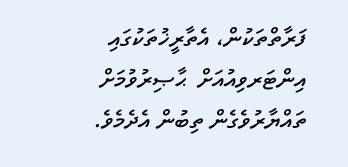ފަރާތްތަކުން، އެތާރީޚުތަކުގައި އިންޓަރވިއުއަށް  ޙާޞިރުވުމަށް ތައްޔާރުވެގެން ތިބުން އެދެމެވެ.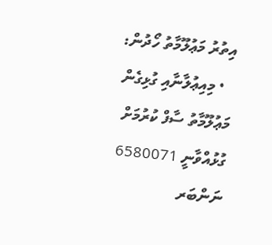އިތުރު މަޢުލޫމާތު ހޯދުން:
  • މިއިޢުލާނާއި ގުޅިގެން މަޢުލޫމާތު ސާފް ކުރުމަށް ގުޅުއްވާނީ 6580071 ނަންބަރ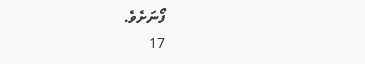ފޯނަށެވެ.
17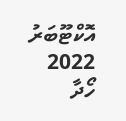އޮކްޓޫބަރު 2022
ހޯދާ